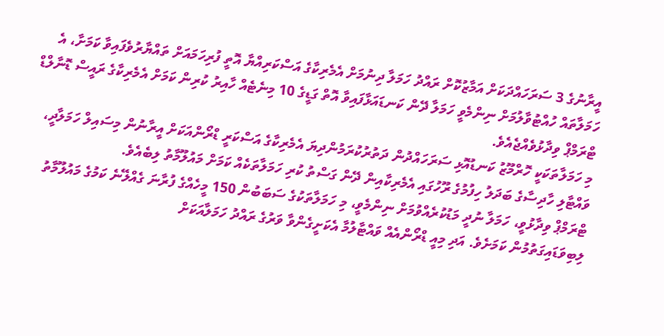އީރާނުގެ 3 ސަރަހައްދަކަށް އަމާޒުކޮށް ރައްދު ހަމަލާ ދިނުމަށް އެމެރިކާގެ އަސްކަރިއްޔާ އޮތީ ފުރިހަމައަށް ތައްޔާރުވެފައިވާ ކަމަށާ، އެ ހަމަލާތައް ހުއްޓުވާލުމަށް ނިންމެވީ ހަމަލާ ދޭން ކަނޑައަޅާފައިވާ އޮތް ގަޑީގެ 10 މިނެޓެއް ހާއިރު ކުރިން ކަމަށް އެމެރިކާގެ ރައީސް ޑޮނާލްޑް ޓްރަމްޕް ވިދާޅުވެއްޖެއެވެ.
މި ހަމަލާތަކަކީ ހޮރްމޫޒު ކަނޑުއޮޅި ސަރަހައްދުން ދަތުރުކުރަމުންދިޔަ އެމެރިކާގެ އަސްކަރީ ޑްރޯންއަކަށް އީރާނުން މިސައިލް ހަމަލާދީ، ވައްޓާލި ހާދިސާގެ ބަދަލު ހިފުމުގެ ރޫހުގައި އެމެރިކާއިން ދޭން ގަސްތު ކުރި ހަމަލާތަކެއް ކަމަށް މައުލޫމާތު ލިބެއެވެ.
ޓްރަމްޕް ވިދާޅުވީ، ހަމަލާ ނުދީ މަޑުކުރެއްވުމަށް ނިންމެވީ، މި ހަމަލާތަކުގެ ސަބަބުން 150 މީހެއްގެ ފުރާނަ ގެއްލޭނެ ކަމުގެ މައުލޫމާތު ލިބިވަޑައިގަތުމުން ކަމަށެވެ. އަދި މިއީ ޑްރޯންއެއް ވައްޓާލުމާ އެކަށީގެންވާ ވަރުގެ ރައްދު ހަމަލާއަކަށް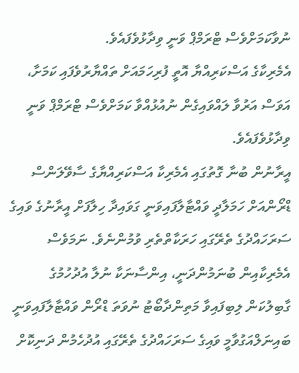ނުވާކަމަށްވެސް ޓްރަމްޕް ވަނީ ވިދާޅުވެފައެވެ.
އެމެރިކާގެ އަސްކަރިއްޔާ އޮތީ ފުރިހަމައަށް ތައްޔާރުވެފައި ކަމަށާ، އަވަސް އަރުވާ ލައްވައިގެން ނުއުޅުއްވާ ކަމަށްވެސް ޓްރަމްޕް ވަނީ ވިދާޅުވެފައެވެ.
އީރާނުން ބުނާ ގޮތުގައި އެމެރިކާ އަސްކަރިއްޔާގެ ސާވޭލަންސް ޑްރޯންއަށް ހަމަލާދީ ވައްޓާލާފައިވަނީ ގަވައިދާ ހިލާފަށް އީރާނުގެ ވައިގެ ސަރަހައްދުގެ ތެރޭގައި ހަރަކާތްތެރި ވުމުންނެވެ. ނަމަވެސް އެމެރިކާއިން ބުނަމުންދަނީ، އިންސާނަކާ ނުލާ އުދުހުމުގެ ގާބިލުކަން ލިބިފައިވާ މަތިންދާބޯޓު ނުވަތަ ޑްރޯން ވައްޓާލާފައިވަނީ ބައިނަލްއަގުވާމީ ވައިގެ ސަރަހައްދުގެ ތެރޭގައި އުދުހެމުން ދަނިކޮށް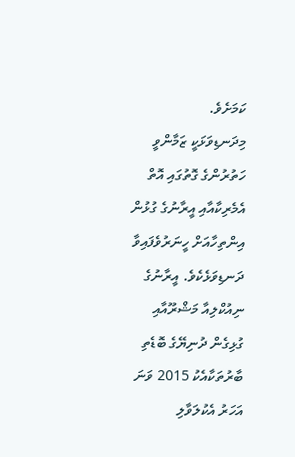ކަމަށެވެ.
މިދަނޑިވަޅަކީ ޒަމާންވީ ހަތުރުންގެ ގޮތުގައި އޮތް އެމެރިކާއާއި އީރާނުގެ ގުޅުން އިންތިހާއަށް ހީނަރުވެފައިވާ ދަނޑިވަޅެކެވެ. އީރާނުގެ ނިއުކްލިއާ މަޝްރޫއާއި ގުޅިގެން ދުނިޔޭގެ ބޮޑެތި ބާރުތަކާއެކު 2015 ވަނަ އަހަރު އެކުލަވާލި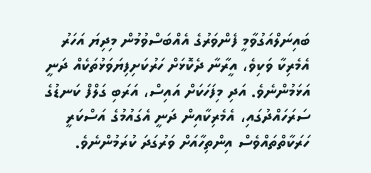ބައިނަލްއަގުވާމީ ފެންވަރުގެ އެއްބަސްވުމުން މިދިޔަ އަހަރު އެމެރިކާ ވަކިވެ، އީރާނާ ދެކޮޅަށް ހަރުކަށިފިޔަވަޅުތަކެއް ދަނީ އަޅަމުންނެވެ. އަދި މިފަހަކަށް އައިސް، އަރަބި ގަލްފް ކަނޑުގެ ސަރަހައްދުގައި، އެމެރިކާއިން ދަނީ އެގައުމުގެ އަސްކަރީ ހަރަކާތްތައްވެސް އިންތިހާއަށް ވަރުގަދަ ކުރަމުންނެވެ.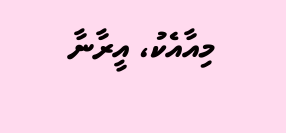މިއާއެކު، އީރާނާ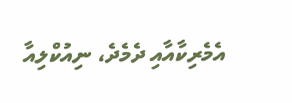އެމެރިކާއާއި ދެމެދެ، ނިއުކްލިއާ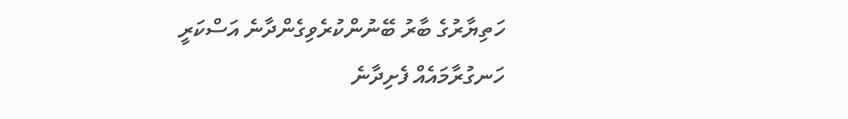ހަތިޔާރުގެ ބާރު ބޭނުންކުރެވިގެންދާނެ އަސްކަރީ ހަނގުރާމައެއް ފެށިދާނެ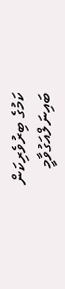ކަމުގެ ބިރުވެރިކަން ބައިނަލްއަގުވާމީ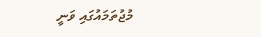މުޖުތަމައުގައި ވަނީ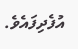އުފެދިފައެވެ.